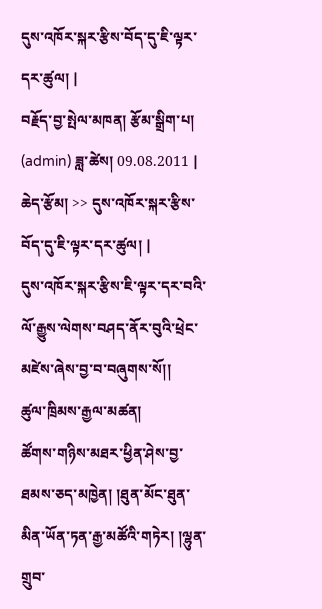དུས་འཁོར་སྐར་རྩིས་བོད་དུ་ཇི་ལྟར་དར་ཚུལ། |
བརྗོད་བྱ་སྤེལ་མཁན། རྩོམ་སྒྲིག་པ། (admin) ཟླ་ཚེས། 09.08.2011 |
ཆེད་རྩོམ། >> དུས་འཁོར་སྐར་རྩིས་བོད་དུ་ཇི་ལྟར་དར་ཚུལ། |
དུས་འཁོར་སྐར་རྩིས་ཇི་ལྟར་དར་བའི་ལོ་རྒྱུས་ལེགས་བཤད་ནོར་བུའི་ཕྲེང་མཛེས་ཞེས་བྱ་བ་བཞུགས་སོ།།
ཚུལ་ཁྲིམས་རྒྱལ་མཚན།
ཚོགས་གཉིས་མཐར་ཕྱིན་ཤེས་བྱ་ཐམས་ཅད་མཁྱེན། །ཐུན་མོང་ཐུན་མིན་ཡོན་ཏན་རྒྱ་མཚོའི་གཏེར། །ལྷུན་གྲུབ་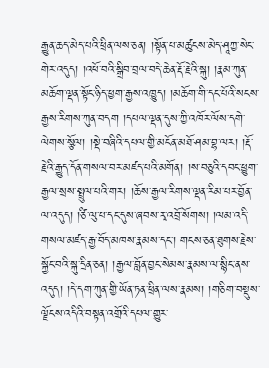རྒྱུན་ཆད་མེད་པའི་ཕྲིན་ལས་ཅན། །སྟོན་པ་མཚུངས་མེད་ཤཱཀྱ་སེང་གེར་འདུད། །འཕོ་བའི་སྒྲིབ་བྲལ་བདེ་ཆེན་རྡོ་རྗེའི་སྐུ། །རྣམ་ཀུན་མཆོག་ལྡན་སྟོང་ཉིད་ཕྱག་རྒྱས་འཁྱུད། །མཆོག་གི་དང་པོའི་སངས་རྒྱས་རིགས་ཀུན་བདག །དཔལ་ལྡན་དུས་ཀྱི་འཁོར་ལོས་དགེ་ལེགས་སྩོལ། །སྡེ་བཞིའི་དཔལ་གྱི་མངོན་མཐོ་ཤམ་བྷ་ལར། །རྡོ་རྗེའི་རྒྱུད་དོན་གསལ་བར་མཛད་པའི་མགོན། །ས་བཅུའི་དབང་ཕྱུག་རྒྱལ་སྲས་སྤྲུལ་པའི་གར། །ཆོས་རྒྱལ་རིགས་ལྡན་རིམ་པར་བྱོན་ལ་འདུད། །ཙི་ལུ་པ་དང་དུས་ཞབས་རྭ་འབྲོ་སོགས། །ལམ་འདི་གསལ་མཛད་རྒྱ་བོད་མཁས་རྣམས་དང་། གངས་ཅན་ཐུགས་རྗེས་སྐྱོང་བའི་སྐུ་དྲིན་ཅན། །རྒྱལ་བློན་བྱང་སེམས་རྣམས་ལ་སྙིང་ནས་འདུད། །དེ་དག་ཀུན་གྱི་ཡོན་ཏན་ཕྲིན་ལས་རྣམས། །གཅིག་བསྡུས་ལྗོངས་འདིའི་བསྟན་འགྲོའི་དཔལ་གྱུར་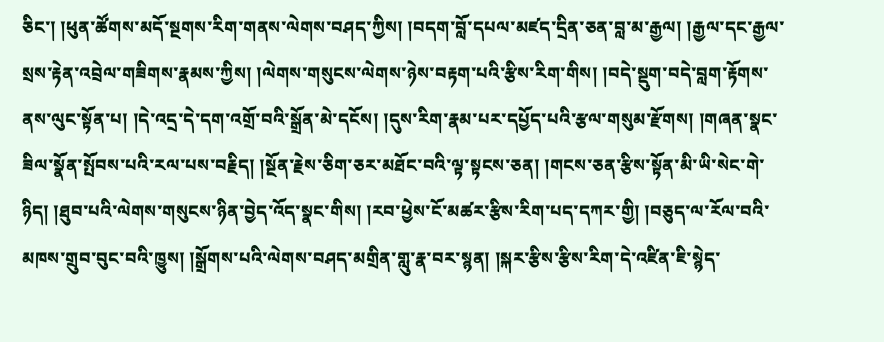ཅིང་། །ཕུན་ཚོགས་མདོ་སྔགས་རིག་གནས་ལེགས་བཤད་ཀྱིས། །བདག་བློ་དཔལ་མཛད་དྲིན་ཅན་བླ་མ་རྒྱལ། །རྒྱལ་དང་རྒྱལ་སྲས་རྟེན་འབྲེལ་གཟིགས་རྣམས་ཀྱིས། །ལེགས་གསུངས་ལེགས་ཉེས་བརྟག་པའི་རྩིས་རིག་གིས། །བདེ་སྡུག་བདེ་བླག་རྟོགས་ནས་ལུང་སྟོན་པ། །དེ་འདྲ་དེ་དག་འགྲོ་བའི་སྒྲོན་མེ་དངོས། །དུས་རིག་རྣམ་པར་དཔྱོད་པའི་རྩལ་གསུམ་རྫོགས། །གཞན་སྣང་ཟིལ་སྣོན་སྤོབས་པའི་རལ་པས་བརྗིད། །སྔོན་རྗེས་ཅིག་ཅར་མཐོང་བའི་ལྟ་སྟངས་ཅན། །གངས་ཅན་རྩིས་སྟོན་མི་ཡི་སེང་གེ་ཉིད། །ཐུབ་པའི་ལེགས་གསུངས་ཉིན་བྱེད་འོད་སྣང་གིས། །རབ་ཕྱེས་ངོ་མཚར་རྩིས་རིག་པད་དཀར་གྱི། །བཅུད་ལ་རོལ་བའི་མཁས་གྲུབ་བུང་བའི་ཁྱུས། །སྒྲོགས་པའི་ལེགས་བཤད་མགྲིན་གླུ་རྣ་བར་སྙན། །སྐར་རྩིས་རྩིས་རིག་དེ་འཛིན་ཇི་སྙེད་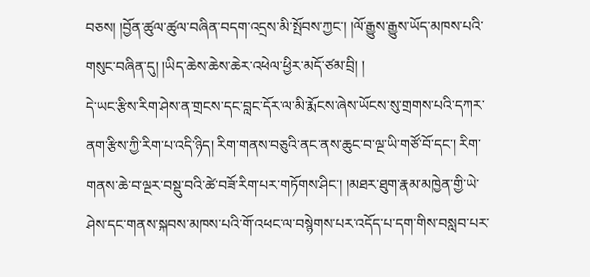བཅས། །བྱོན་ཚུལ་ཚུལ་བཞིན་བདག་འདྲས་མི་སྤོབས་ཀྱང་། །ལོ་རྒྱུས་རྒྱུས་ཡོད་མཁས་པའི་གསུང་བཞིན་དུ། །ཡིད་ཆེས་ཆེས་ཆེར་འཕེལ་ཕྱིར་མདོ་ཙམ་བྲི། །
དེ་ཡང་རྩིས་རིག་ཤེས་ན་གྲངས་དང་བླང་དོར་ལ་མི་རྨོངས་ཞེས་ཡོངས་སུ་གྲགས་པའི་དཀར་ནག་རྩིས་ཀྱི་རིག་པ་འདི་ཉིད། རིག་གནས་བཅུའི་ནང་ནས་ཆུང་བ་ལྔ་ཡི་གཙོ་བོ་དང་། རིག་གནས་ཆེ་བ་ལྔར་བསྡུ་བའི་ཚེ་བཟོ་རིག་པར་གཏོགས་ཤིང་། །མཐར་ཐུག་རྣམ་མཁྱེན་གྱི་ཡེ་ཤེས་དང་གནས་སྐབས་མཁས་པའི་གོ་འཕང་ལ་བསྙེགས་པར་འདོད་པ་དག་གིས་བསླབ་པར་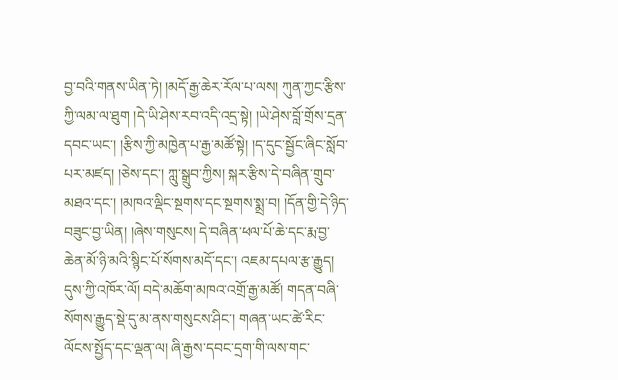བྱ་བའི་གནས་ཡིན་ཏེ། །མདོ་རྒྱ་ཆེར་རོལ་པ་ལས། ཀུན་ཀྱང་རྩིས་ཀྱི་ལམ་ལ་ཐུག །དེ་ཡི་ཤེས་རབ་འདི་འདྲ་སྟེ། །ཡེ་ཤེས་བློ་གྲོས་དྲན་དབང་ཡང་། །རྩིས་ཀྱི་མཁྱེན་པ་རྒྱ་མཚོ་སྟེ། །ད་དུང་སྦྱོང་ཞིང་སློབ་པར་མཛད། །ཅེས་དང་། ཀླུ་སྒྲུབ་ཀྱིས། སྐར་རྩིས་དེ་བཞིན་གྲུབ་མཐའ་དང་། །མཁའ་ལྡིང་སྔགས་དང་སྔགས་སྨྲ་བ། །དོན་གྱི་དེ་ཉིད་བཟུང་བྱ་ཡིན། །ཞེས་གསུངས། དེ་བཞིན་ཕལ་པོ་ཆེ་དང་རྨ་བྱ་ཆེན་མོ་ཉི་མའི་སྙིང་པོ་སོགས་མདོ་དང་། འཇམ་དཔལ་རྩ་རྒྱུད། དུས་ཀྱི་འཁོར་ལོ། བདེ་མཆོག་མཁའ་འགྲོ་རྒྱ་མཚོ། གདན་བཞི་སོགས་རྒྱུད་སྡེ་དུ་མ་ནས་གསུངས་ཤིང་། གཞན་ཡང་ཚེ་རིང་ལོངས་སྤྱོད་དང་ལྡན་ལ། ཞི་རྒྱས་དབང་དྲག་གི་ལས་གང་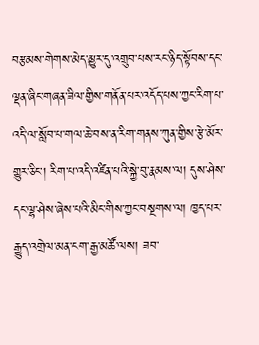བརྩམས་གེགས་མེད་མྱུར་དུ་འགྲུབ་པས་རང་ཉིད་སྟོབས་དང་ལྡན་ཞིང་གཞན་ཟིལ་གྱིས་གནོན་པར་འདོད་པས་ཀྱང་རིག་པ་འདི་ལ་སློབ་པ་གལ་ཆེ་བས་ན་རིག་གནས་ཀུན་གྱིས་རྩེ་མོར་གྱུར་ཅིང་། རིག་པ་འདི་འཛིན་པའི་སྐྱེ་བུ་རྣམས་ལ། དུས་ཤེས་དང་ལྷ་ཤེས་ཞེས་པའི་མིང་གིས་ཀྱང་བསྔགས་ལ། ཁྱད་པར་རྒྱུད་འགྲེལ་མན་ངག་རྒྱ་མཚོ་ལས། ཟབ་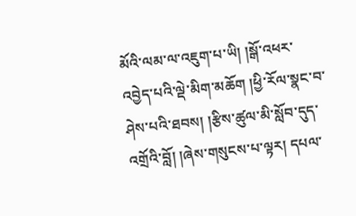མོའི་ལམ་ལ་འཇུག་པ་ཡི། །སྒོ་འཕར་འབྱེད་པའི་ལྡེ་མིག་མཆོག །ཕྱི་རོལ་སྣང་བ་ཤེས་པའི་ཐབས། །རྩིས་ཚུལ་མི་སློབ་དུད་འགྲོའི་བློ། །ཞེས་གསུངས་པ་ལྟར། དཔལ་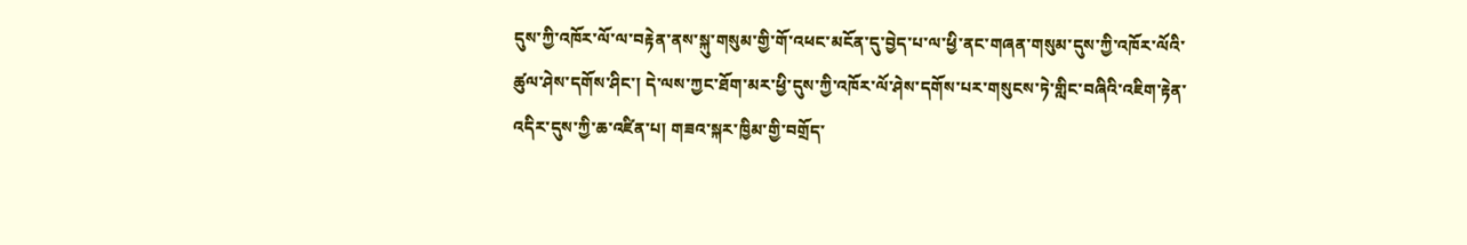དུས་ཀྱི་འཁོར་ལོ་ལ་བརྟེན་ནས་སྐུ་གསུམ་གྱི་གོ་འཕང་མངོན་དུ་བྱེད་པ་ལ་ཕྱི་ནང་གཞན་གསུམ་དུས་ཀྱི་འཁོར་ལོའི་ཚུལ་ཤེས་དགོས་ཤིང་། དེ་ལས་ཀྱང་ཐོག་མར་ཕྱི་དུས་ཀྱི་འཁོར་ལོ་ཤེས་དགོས་པར་གསུངས་ཏེ་གླིང་བཞིའི་འཇིག་རྟེན་འདིར་དུས་ཀྱི་ཆ་འཛིན་པ། གཟའ་སྐར་ཁྱིམ་གྱི་བགྲོད་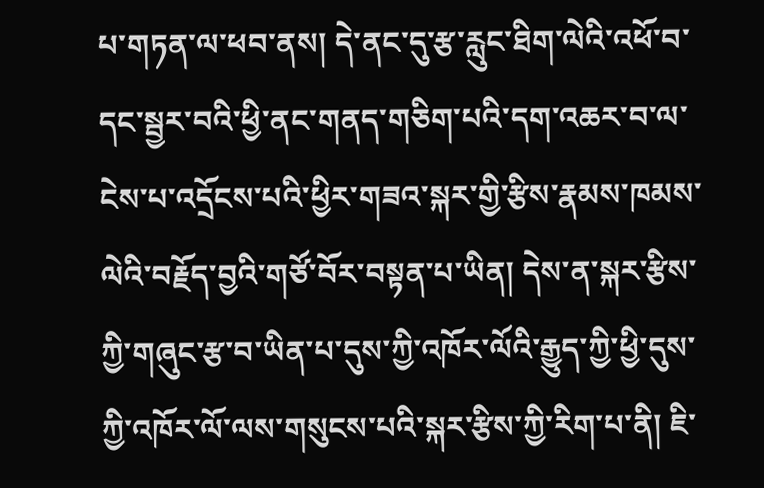པ་གཏན་ལ་ཕབ་ནས། དེ་ནང་དུ་རྩ་རླུང་ཐིག་ལེའི་འཕོ་བ་དང་སྦྱར་བའི་ཕྱི་ནང་གནད་གཅིག་པའི་དག་འཆར་བ་ལ་ངེས་པ་འདྲོངས་པའི་ཕྱིར་གཟའ་སྐར་གྱི་རྩིས་རྣམས་ཁམས་ལེའི་བརྗོད་བྱའི་གཙོ་བོར་བསྟན་པ་ཡིན། དེས་ན་སྐར་རྩིས་ཀྱི་གཞུང་རྩ་བ་ཡིན་པ་དུས་ཀྱི་འཁོར་ལོའི་རྒྱུད་ཀྱི་ཕྱི་དུས་ཀྱི་འཁོར་ལོ་ལས་གསུངས་པའི་སྐར་རྩིས་ཀྱི་རིག་པ་ནི། ཇི་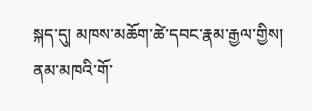སྐད་དུ། མཁས་མཆོག་ཚེ་དབང་རྣམ་རྒྱལ་གྱིས། ནམ་མཁའི་གོ་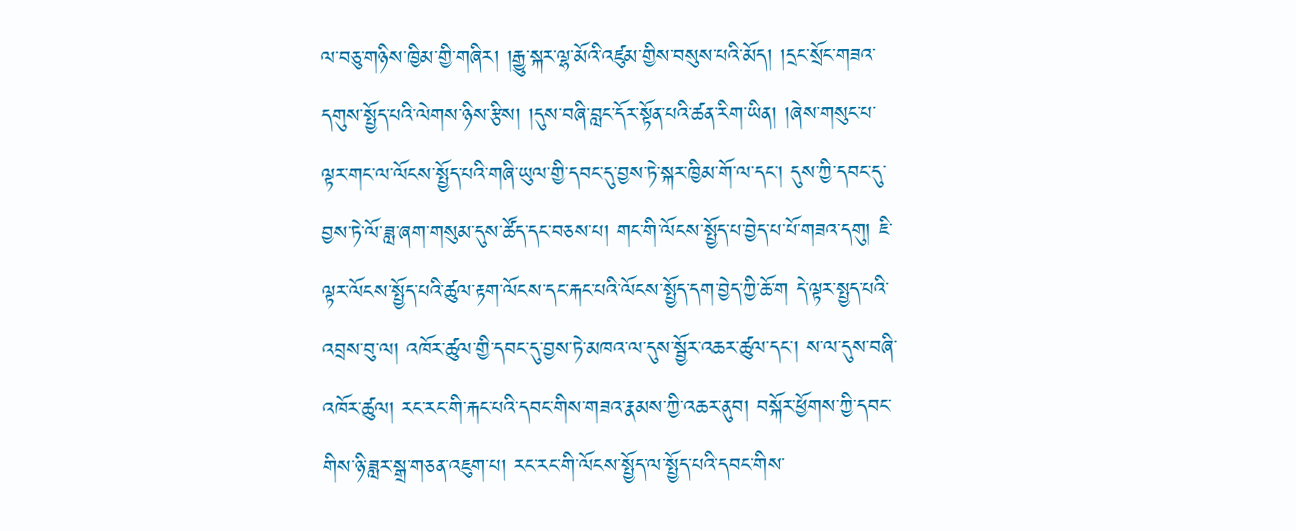ལ་བཅུ་གཉིས་ཁྱིམ་གྱི་གཞིར། །རྒྱུ་སྐར་ལྷ་མོའི་འཛུམ་གྱིས་བསུས་པའི་མོད། །དྲང་སྲོང་གཟའ་དགུས་སྤྱོད་པའི་ལེགས་ཉིས་རྩིས། །དུས་བཞི་བླང་དོར་སྟོན་པའི་ཚན་རིག་ཡིན། །ཞེས་གསུང་པ་ལྟར་གང་ལ་ལོངས་སྤྱོད་པའི་གཞི་ཡུལ་གྱི་དབང་དུ་བྱས་ཏེ་སྐར་ཁྱིམ་གོ་ལ་དང་། དུས་ཀྱི་དབང་དུ་བྱས་ཏེ་ལོ་ཟླ་ཞག་གསུམ་དུས་ཚོད་དང་བཅས་པ། གང་གི་ལོངས་སྤྱོད་པ་བྱེད་པ་པོ་གཟའ་དགུ། ཇི་ལྟར་ལོངས་སྤྱོད་པའི་ཚུལ་རྟག་ལོངས་དང་རྐང་པའི་ལོངས་སྤྱོད་དག་བྱེད་ཀྱི་ཆོ་ག དེ་ལྟར་སྤྱད་པའི་འབྲས་བུ་ལ། འཁོར་ཚུལ་གྱི་དབང་དུ་བྱས་ཏེ་མཁའ་ལ་དུས་སྦྱོར་འཆར་ཚུལ་དང་། ས་ལ་དུས་བཞི་འཁོར་ཚུལ། རང་རང་གི་རྐང་པའི་དབང་གིས་གཟའ་རྣམས་ཀྱི་འཆར་ནུབ། བསྐོར་ཕྱོགས་ཀྱི་དབང་གིས་ཉི་ཟླར་སྒྲ་གཅན་འཇུག་པ། རང་རང་གི་ལོངས་སྤྱོད་ལ་སྤྱོད་པའི་དབང་གིས་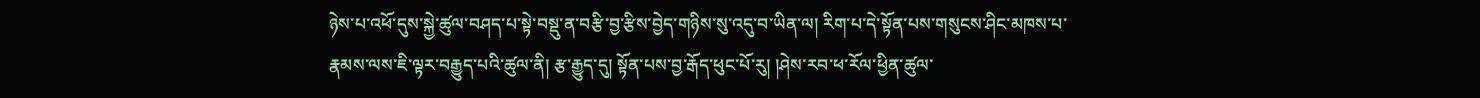ཉེས་པ་འཕོ་དུས་སྐྱེ་ཚུལ་བཤད་པ་སྟེ་བསྡུ་ན་བརྩི་བྱ་རྩིས་བྱེད་གཉིས་སུ་འདུ་བ་ཡིན་ལ། རིག་པ་དེ་སྟོན་པས་གསུངས་ཤིང་མཁས་པ་རྣམས་ལས་ཇི་ལྟར་བརྒྱུད་པའི་ཚུལ་ནི། རྩ་རྒྱུད་དུ། སྟོན་པས་བྱ་རྒོད་ཕུང་པོ་རུ། །ཤེས་རབ་ཕ་རོལ་ཕྱིན་ཚུལ་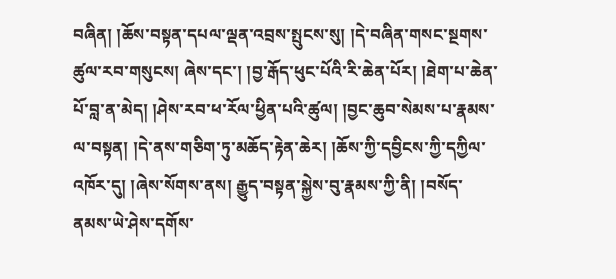བཞིན། །ཆོས་བསྟན་དཔལ་ལྡན་འབྲས་སྤུངས་སུ། །དེ་བཞིན་གསང་སྔགས་ཚུལ་རབ་གསུངས། ཞེས་དང་། །བྱ་རྒོད་ཕུང་པོའི་རི་ཆེན་པོར། །ཐེག་པ་ཆེན་པོ་བླ་ན་མེད། །ཤེས་རབ་ཕ་རོལ་ཕྱིན་པའི་ཚུལ། །བྱང་ཆུབ་སེམས་པ་རྣམས་ལ་བསྟན། །དེ་ནས་གཅིག་ཏུ་མཆོད་རྟེན་ཆེར། །ཆོས་ཀྱི་དབྱིངས་ཀྱི་དཀྱིལ་འཁོར་དུ། །ཞེས་སོགས་ནས། རྒྱུད་བསྟན་སྐྱེས་བུ་རྣམས་ཀྱི་ནི། །བསོད་ནམས་ཡེ་ཤེས་དགོས་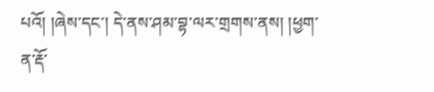པའོ། །ཞེས་དང་། དེ་ནས་ཤམ་བྷ་ལར་གྲགས་ནས། །ཕྱག་ན་རྡོ་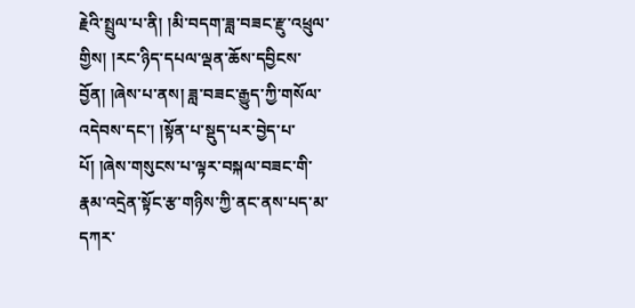རྗེའི་སྤྲུལ་པ་ནི། །མི་བདག་ཟླ་བཟང་རྫུ་འཕྲུལ་གྱིས། །རང་ཉིད་དཔལ་ལྡན་ཆོས་དབྱིངས་བྱོན། །ཞེས་པ་ནས། ཟླ་བཟང་རྒྱུད་ཀྱི་གསོལ་འདེབས་དང་། །སྟོན་པ་སྡུད་པར་བྱེད་པ་པོ། །ཞེས་གསུངས་པ་ལྟར་བསྐལ་བཟང་གི་རྣམ་འདྲེན་སྟོང་རྩ་གཉིས་ཀྱི་ནང་ནས་པད་མ་དཀར་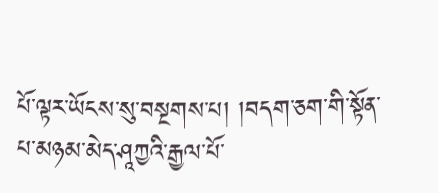པོ་ལྟར་ཡོངས་སུ་བསྔགས་པ། །བདག་ཅག་གི་སྟོན་པ་མཉམ་མེད་ཤཱཀྱའི་རྒྱལ་པོ་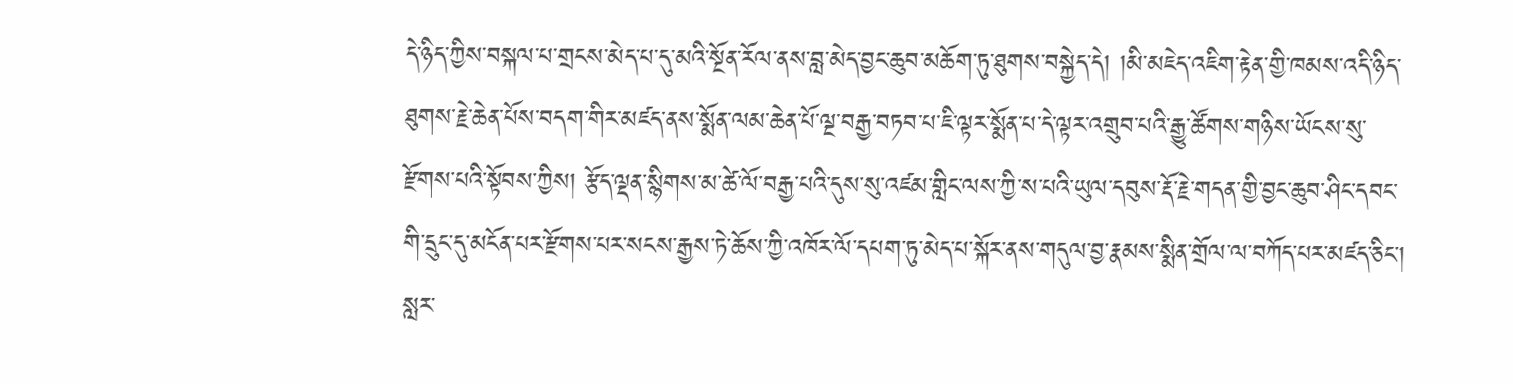དེ་ཉིད་ཀྱིས་བསྐལ་པ་གྲངས་མེད་པ་དུ་མའི་སྔོན་རོལ་ནས་བླ་མེད་བྱང་ཆུབ་མཆོག་ཏུ་ཐུགས་བསྐྱེད་དེ། །མི་མཇེད་འཇིག་རྟེན་གྱི་ཁམས་འདི་ཉིད་ཐུགས་རྗེ་ཆེན་པོས་བདག་གིར་མཛད་ནས་སྨོན་ལམ་ཆེན་པོ་ལྔ་བརྒྱ་བཏབ་པ་ཇི་ལྟར་སྨོན་པ་དེ་ལྟར་འགྲུབ་པའི་རྒྱུ་ཚོགས་གཉིས་ཡོངས་སུ་རྫོགས་པའི་སྟོབས་ཀྱིས། རྩོད་ལྡན་སྙིགས་མ་ཚེ་ལོ་བརྒྱ་པའི་དུས་སུ་འཛམ་གླིང་ལས་ཀྱི་ས་པའི་ཡུལ་དབུས་རྡོ་རྗེ་གདན་གྱི་བྱང་ཆུབ་ཤིང་དབང་གི་དྲུང་དུ་མངོན་པར་རྫོགས་པར་སངས་རྒྱས་ཏེ་ཆོས་ཀྱི་འཁོར་ལོ་དཔག་ཏུ་མེད་པ་སྐོར་ནས་གདུལ་བྱ་རྣམས་སྨིན་གྲོལ་ལ་བཀོད་པར་མཛད་ཅིང་། སླར་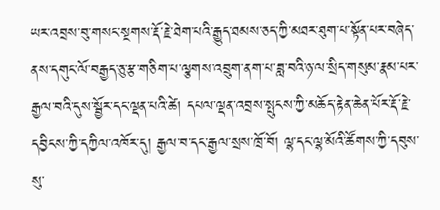ཡར་འབྲས་བུ་གསང་སྔགས་རྡོ་རྗེ་ཐེག་པའི་རྒྱུད་ཐམས་ཅད་ཀྱི་མཐར་ཐུག་པ་སྟོན་པར་བཞེད་ནས་དགུང་ལོ་བརྒྱད་ཅུ་རྩ་གཅིག་པ་ལྕགས་འབྲུག་ནག་པ་ཟླ་བའི་ཉ་ལ་སྲིད་གསུམ་རྣམ་པར་རྒྱལ་བའི་དུས་སྦྱོར་དང་ལྡན་པའི་ཚེ། དཔལ་ལྡན་འབྲས་སྤུངས་ཀྱི་མཆོད་རྟེན་ཆེན་པོར་རྡོ་རྗེ་དབྱིངས་ཀྱི་དཀྱིལ་འཁོར་དུ། རྒྱལ་བ་དང་རྒྱལ་སྲས་ཁྲོ་བོ། ལྷ་དང་ལྷ་མོའི་ཚོགས་ཀྱི་དབུས་སུ་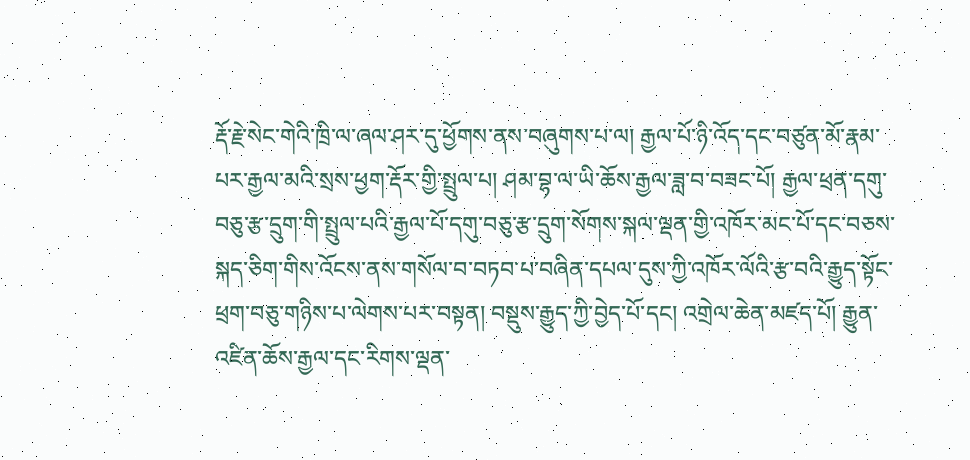རྡོ་རྗེ་སེང་གེའི་ཁྲི་ལ་ཞལ་ཤར་དུ་ཕྱོགས་ནས་བཞུགས་པ་ལ། རྒྱལ་པོ་ཉི་འོད་དང་བཙུན་མོ་རྣམ་པར་རྒྱལ་མའི་སྲས་ཕྱག་རྡོར་གྱི་སྤྲུལ་པ། ཤམ་བྷ་ལ་ཡི་ཆོས་རྒྱལ་ཟླ་བ་བཟང་པོ། རྒྱལ་ཕྲན་དགུ་བཅུ་རྩ་དྲུག་གི་སྤྲུལ་པའི་རྒྱལ་པོ་དགུ་བཅུ་རྩ་དྲུག་སོགས་སྐལ་ལྡན་གྱི་འཁོར་མང་པོ་དང་བཅས་སྐད་ཅིག་གིས་འོངས་ནས་གསོལ་བ་བཏབ་པ་བཞིན་དཔལ་དུས་ཀྱི་འཁོར་ལོའི་རྩ་བའི་རྒྱུད་སྟོང་ཕྲག་བཅུ་གཉིས་པ་ལེགས་པར་བསྟན། བསྡུས་རྒྱུད་ཀྱི་བྱེད་པོ་དང། འགྲེལ་ཆེན་མཛད་པོ། རྒྱུན་འཛིན་ཆོས་རྒྱལ་དང་རིགས་ལྡན་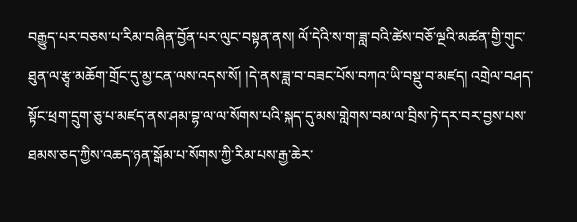བརྒྱུད་པར་བཅས་པ་རིམ་བཞིན་བྱོན་པར་ལུང་བསྟན་ནས། ལོ་དེའི་ས་ག་ཟླ་བའི་ཚེས་བཅོ་ལྔའི་མཚན་གྱི་གུང་ཐུན་ལ་རྩྭ་མཆོག་གྲོང་དུ་མྱ་ངན་ལས་འདས་སོ། །དེ་ནས་ཟླ་བ་བཟང་པོས་བཀའ་ཡི་བསྡུ་བ་མཛད། འགྲེལ་བཤད་སྟོང་ཕྲག་དྲུག་ཅུ་པ་མཛད་ནས་ཤམ་བྷ་ལ་ལ་སོགས་པའི་སྐད་དུ་མས་གླེགས་བམ་ལ་བྲིས་ཏེ་དར་བར་བྱས་པས་ཐམས་ཅད་ཀྱིས་འཆད་ཉན་སྒོམ་པ་སོགས་ཀྱི་རིམ་པས་རྒྱ་ཆེར་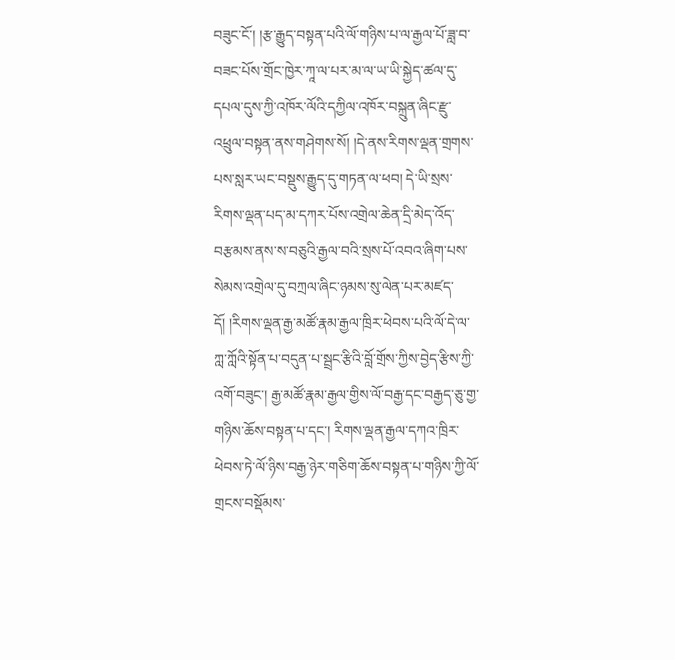བཟུང་ངོ་། །རྩ་རྒྱུད་བསྟན་པའི་ལོ་གཉིས་པ་ལ་རྒྱལ་པོ་ཟླ་བ་བཟང་པོས་གྲོང་ཁྱེར་ཀཱ་ལ་པར་མ་ལ་ཡ་ཡི་སྐྱེད་ཚལ་དུ་དཔལ་དུས་ཀྱི་འཁོར་ལོའི་དཀྱིལ་འཁོར་བསྐྲུན་ཞིང་རྫུ་འཕྲུལ་བསྟན་ནས་གཤེགས་སོ། །དེ་ནས་རིགས་ལྡན་གྲགས་པས་སླར་ཡང་བསྡུས་རྒྱུད་དུ་གཏན་ལ་ཕབ། དེ་ཡི་སྲས་རིགས་ལྡན་པད་མ་དཀར་པོས་འགྲེལ་ཆེན་དྲི་མེད་འོད་བརྩམས་ནས་ས་བཅུའི་རྒྱལ་བའི་སྲས་པོ་འབའ་ཞིག་པས་སེམས་འགྲེལ་དུ་བཀྲལ་ཞིང་ཉམས་སུ་ལེན་པར་མཛད་དོ། །རིགས་ལྡན་རྒྱ་མཚོ་རྣམ་རྒྱལ་ཁྲིར་ཕེབས་པའི་ལོ་དེ་ལ་ཀླ་ཀློའི་སྟོན་པ་བདུན་པ་སྦྲང་རྩིའི་བློ་གྲོས་ཀྱིས་བྱེད་རྩིས་ཀྱི་འགོ་བཟུང་། རྒྱ་མཚོ་རྣམ་རྒྱལ་གྱིས་ལོ་བརྒྱ་དང་བརྒྱད་ཅུ་གྱ་གཉིས་ཆོས་བསྟན་པ་དང་། རིགས་ལྡན་རྒྱལ་དཀའ་ཁྲིར་ཕེབས་ཏེ་ལོ་ཉིས་བརྒྱ་ཉེར་གཅིག་ཆོས་བསྟན་པ་གཉིས་ཀྱི་ལོ་གྲངས་བསྡོམས་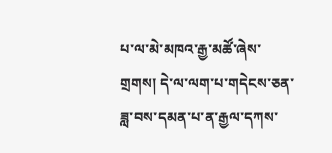པ་ལ་མེ་མཁའ་རྒྱ་མཚོ་ཞེས་གྲགས། དེ་ལ་ལག་པ་གདེངས་ཅན་ཟླ་བས་དམན་པ་ན་རྒྱལ་དཀས་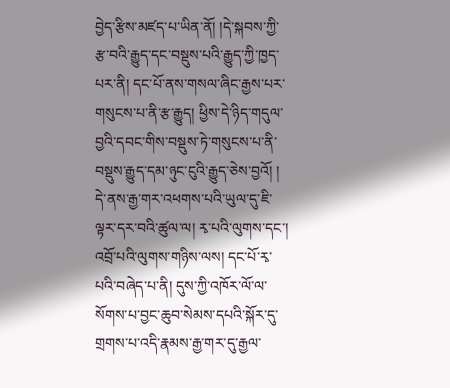བྱེད་རྩིས་མཛད་པ་ཡིན་ནོ། །དེ་སྐབས་ཀྱི་རྩ་བའི་རྒྱུད་དང་བསྡུས་པའི་རྒྱུད་ཀྱི་ཁྱད་པར་ནི། དང་པོ་ནས་གསལ་ཞིང་རྒྱས་པར་གསུངས་པ་ནི་རྩ་རྒྱུད། ཕྱིས་དེ་ཉིད་གདུལ་བྱའི་དབང་གིས་བསྡུས་ཏེ་གསུངས་པ་ནི་བསྡུས་རྒྱུད་དམ་ཉུང་ངུའི་རྒྱུད་ཅེས་བྱའོ། །
དེ་ནས་རྒྱ་གར་འཕགས་པའི་ཡུལ་དུ་ཇི་ལྟར་དར་བའི་ཚུལ་ལ། རྭ་པའི་ལུགས་དང་། འབྲོ་པའི་ལུགས་གཉིས་ལས། དང་པོ་རྭ་པའི་བཞེད་པ་ནི། དུས་ཀྱི་འཁོར་ལོ་ལ་སོགས་པ་བྱང་ཆུབ་སེམས་དཔའི་སྐོར་དུ་གྲགས་པ་འདི་རྣམས་རྒྱ་གར་དུ་རྒྱལ་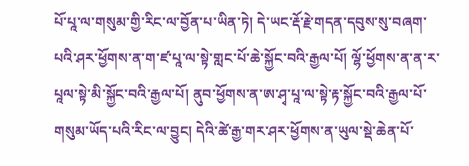པོ་པཱ་ལ་གསུམ་གྱི་རིང་ལ་བྱོན་པ་ཡིན་ཏེ། དེ་ཡང་རྡོ་རྗེ་གདན་དབུས་སུ་བཞག་པའི་ཤར་ཕྱོགས་ན་ག་ཛ་པཱ་ལ་སྟེ་གླང་པོ་ཆེ་སྐྱོང་བའི་རྒྱལ་པོ། ལྷོ་ཕྱོགས་ན་ན་ར་པཱལ་སྟེ་མི་སྐྱོང་བའི་རྒྱལ་པོ། ནུབ་ཕྱོགས་ན་ཨ་ཤྭ་པཱ་ལ་སྟེ་རྟ་སྐྱོང་བའི་རྒྱལ་པོ་གསུམ་ཡོད་པའི་རིང་ལ་བྱུང། དེའི་ཚེ་རྒྱ་གར་ཤར་ཕྱོགས་ན་ཡུལ་སྡེ་ཆེན་པོ་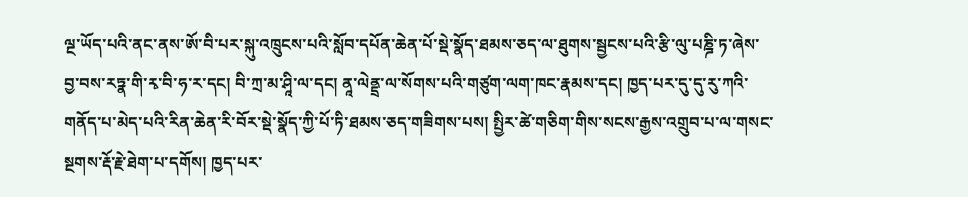ལྔ་ཡོད་པའི་ནང་ནས་ཨོ་བི་པར་སྐུ་འཁྲུངས་པའི་སློབ་དཔོན་ཆེན་པོ་སྡེ་སྣོད་ཐམས་ཅད་ལ་ཐུགས་སྦྱངས་པའི་རྩི་ལུ་པཎྜི་ཏ་ཞེས་བྱ་བས་རཏྣ་གི་རྭ་བི་ཧ་ར་དང། བི་ཀྲ་མ་ཤཱི་ལ་དང། ནཱ་ལེནྡྲ་ལ་སོགས་པའི་གཙུག་ལག་ཁང་རྣམས་དང། ཁྱད་པར་དུ་དུ་རུ་ཀའི་གནོད་པ་མེད་པའི་རིན་ཆེན་རི་བོར་སྡེ་སྣོད་ཀྱི་པོ་ཏི་ཐམས་ཅད་གཟིགས་པས། སྤྱིར་ཚེ་གཅིག་གིས་སངས་རྒྱས་འགྲུབ་པ་ལ་གསང་སྔགས་རྡོ་རྗེ་ཐེག་པ་དགོས། ཁྱད་པར་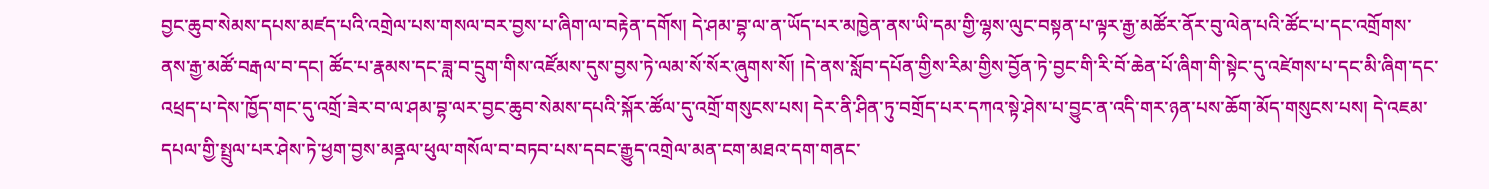བྱང་ཆུབ་སེམས་དཔས་མཛད་པའི་འགྲེལ་པས་གསལ་བར་བྱས་པ་ཞིག་ལ་བརྟེན་དགོས། དེ་ཤམ་བྷ་ལ་ན་ཡོད་པར་མཁྱེན་ནས་ཡི་དམ་གྱི་ལྷས་ལུང་བསྟན་པ་ལྟར་རྒྱ་མཚོར་ནོར་བུ་ལེན་པའི་ཚོང་པ་དང་འགྲོགས་ནས་རྒྱ་མཚོ་བརྒལ་བ་དང། ཚོང་པ་རྣམས་དང་ཟླ་བ་དྲུག་གིས་འཛོམས་དུས་བྱས་ཏེ་ལམ་སོ་སོར་ཞུགས་སོ། །དེ་ནས་སློབ་དཔོན་གྱིས་རིམ་གྱིས་བྱོན་ཏེ་བྱང་གི་རི་བོ་ཆེན་པོ་ཞིག་གི་སྟེང་དུ་འཛེགས་པ་དང་མི་ཞིག་དང་འཕྲད་པ་དེས་ཁྱོད་གང་དུ་འགྲོ་ཟེར་བ་ལ་ཤམ་བྷ་ལར་བྱང་ཆུབ་སེམས་དཔའི་སྐོར་ཚོལ་དུ་འགྲོ་གསུངས་པས། དེར་ནི་ཤིན་ཏུ་བགྲོད་པར་དཀའ་སྟེ་ཤེས་པ་བྱུང་ན་འདི་གར་ཉན་པས་ཆོག་མོད་གསུངས་པས། དེ་འཇམ་དཔལ་གྱི་སྤྲུལ་པར་ཤེས་ཏེ་ཕྱག་བྱས་མནྜལ་ཕུལ་གསོལ་བ་བཏབ་པས་དབང་རྒྱུད་འགྲེལ་མན་ངག་མཐའ་དག་གནང་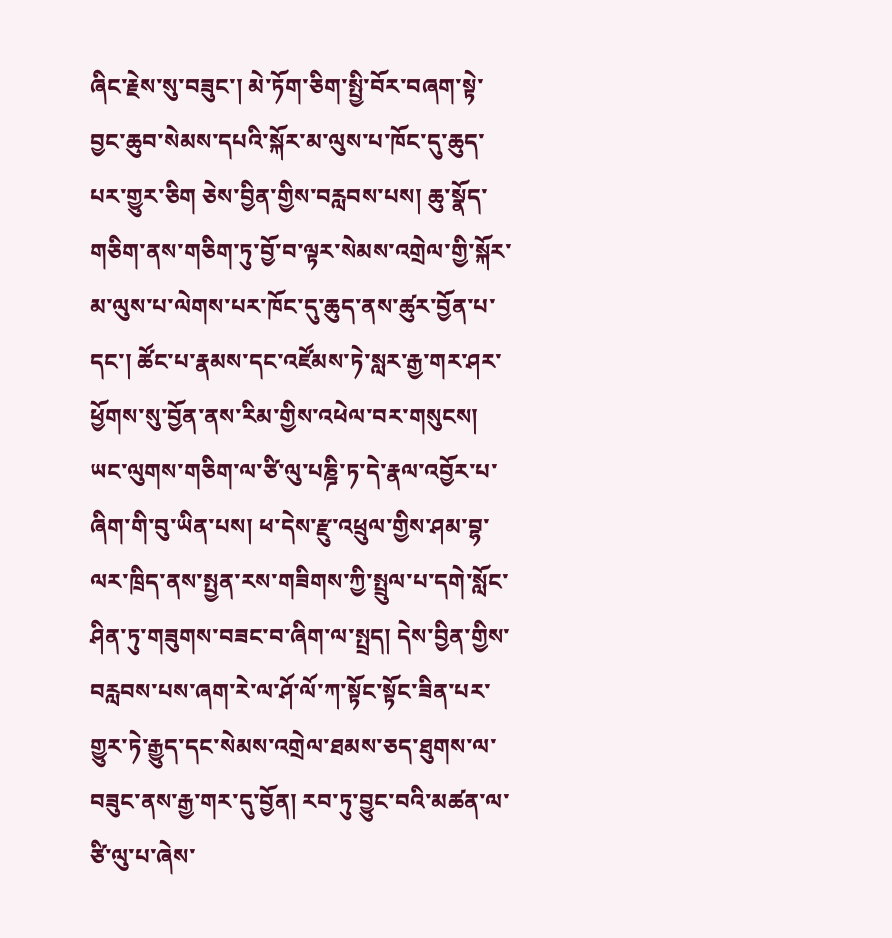ཞིང་རྗེས་སུ་བཟུང་། མེ་ཏོག་ཅིག་སྤྱི་བོར་བཞག་སྟེ་བྱང་ཆུབ་སེམས་དཔའི་སྐོར་མ་ལུས་པ་ཁོང་དུ་ཆུད་པར་གྱུར་ཅིག ཅེས་བྱིན་གྱིས་བརླབས་པས། ཆུ་སྣོད་གཅིག་ནས་གཅིག་ཏུ་བྱོ་བ་ལྟར་སེམས་འགྲེལ་གྱི་སྐོར་མ་ལུས་པ་ལེགས་པར་ཁོང་དུ་ཆུད་ནས་ཚུར་བྱོན་པ་དང་། ཚོང་པ་རྣམས་དང་འཛོམས་ཏེ་སླར་རྒྱ་གར་ཤར་ཕྱོགས་སུ་བྱོན་ནས་རིམ་གྱིས་འཕེལ་བར་གསུངས། ཡང་ལུགས་གཅིག་ལ་ཙི་ལུ་པཎྜི་ཏ་དེ་རྣལ་འབྱོར་པ་ཞིག་གི་བུ་ཡིན་པས། ཕ་དེས་རྫུ་འཕྲུལ་གྱིས་ཤམ་བྷ་ལར་ཁྲིད་ནས་སྤྱན་རས་གཟིགས་ཀྱི་སྤྲུལ་པ་དགེ་སློང་ཤིན་ཏུ་གཟུགས་བཟང་བ་ཞིག་ལ་སྤྲད། དེས་བྱིན་གྱིས་བརླབས་པས་ཞག་རེ་ལ་ཤོ་ལོ་ཀ་སྟོང་སྟོང་ཟིན་པར་གྱུར་ཏེ་རྒྱུད་དང་སེམས་འགྲེལ་ཐམས་ཅད་ཐུགས་ལ་བཟུང་ནས་རྒྱ་གར་དུ་བྱོན། རབ་ཏུ་བྱུང་བའི་མཚན་ལ་ཙི་ལུ་པ་ཞེས་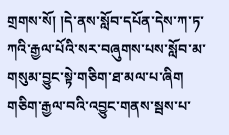གྲགས་སོ། །དེ་ནས་སློབ་དཔོན་དེས་ཀ་ཏ་ཀའི་རྒྱལ་པོའི་སར་བཞུགས་པས་སློབ་མ་གསུམ་བྱུང་སྟེ་གཅིག་ཐ་མལ་པ་ཞིག གཅིག་རྒྱལ་བའི་འབྱུང་གནས་སྦས་པ་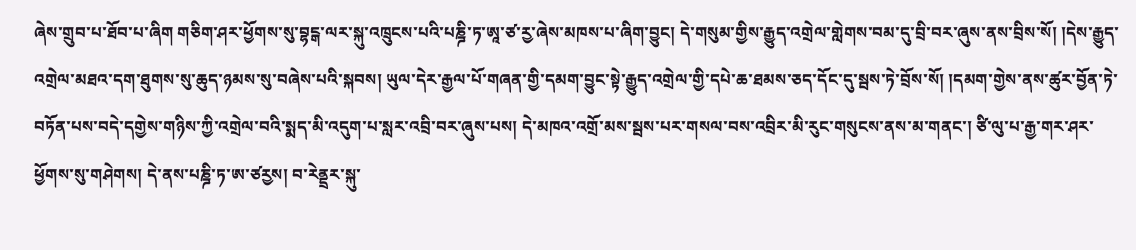ཞེས་གྲུབ་པ་ཐོབ་པ་ཞིག གཅིག་ཤར་ཕྱོགས་སུ་བྷངྒ་ལར་སྐུ་འཁྲུངས་པའི་པཎྜི་ཏ་ཨཱ་ཙ་རྱ་ཞེས་མཁས་པ་ཞིག་བྱུང། དེ་གསུམ་གྱིས་རྒྱུད་འགྲེལ་གླེགས་བམ་དུ་བྲི་བར་ཞུས་ནས་བྲིས་སོ། །དེས་རྒྱུད་འགྲེལ་མཐའ་དག་ཐུགས་སུ་ཆུད་ཉམས་སུ་བཞེས་པའི་སྐབས། ཡུལ་དེར་རྒྱལ་པོ་གཞན་གྱི་དམག་བྱུང་སྟེ་རྒྱུད་འགྲེལ་གྱི་དཔེ་ཆ་ཐམས་ཅད་དོང་དུ་སྦས་ཏེ་བྲོས་སོ། །དམག་གྱེས་ནས་ཚུར་བྱོན་ཏེ་བཏོན་པས་བདེ་དགྱེས་གཉིས་ཀྱི་འགྲེལ་བའི་སྨད་མི་འདུག་པ་སླར་འབྲི་བར་ཞུས་པས། དེ་མཁའ་འགྲོ་མས་སྦས་པར་གསལ་བས་འབྲིར་མི་རུང་གསུངས་ནས་མ་གནང་། ཙི་ལུ་པ་རྒྱ་གར་ཤར་ཕྱོགས་སུ་གཤེགས། དེ་ནས་པཎྜི་ཏ་ཨ་ཙརྱས། བ་རེནྡྲར་སྐུ་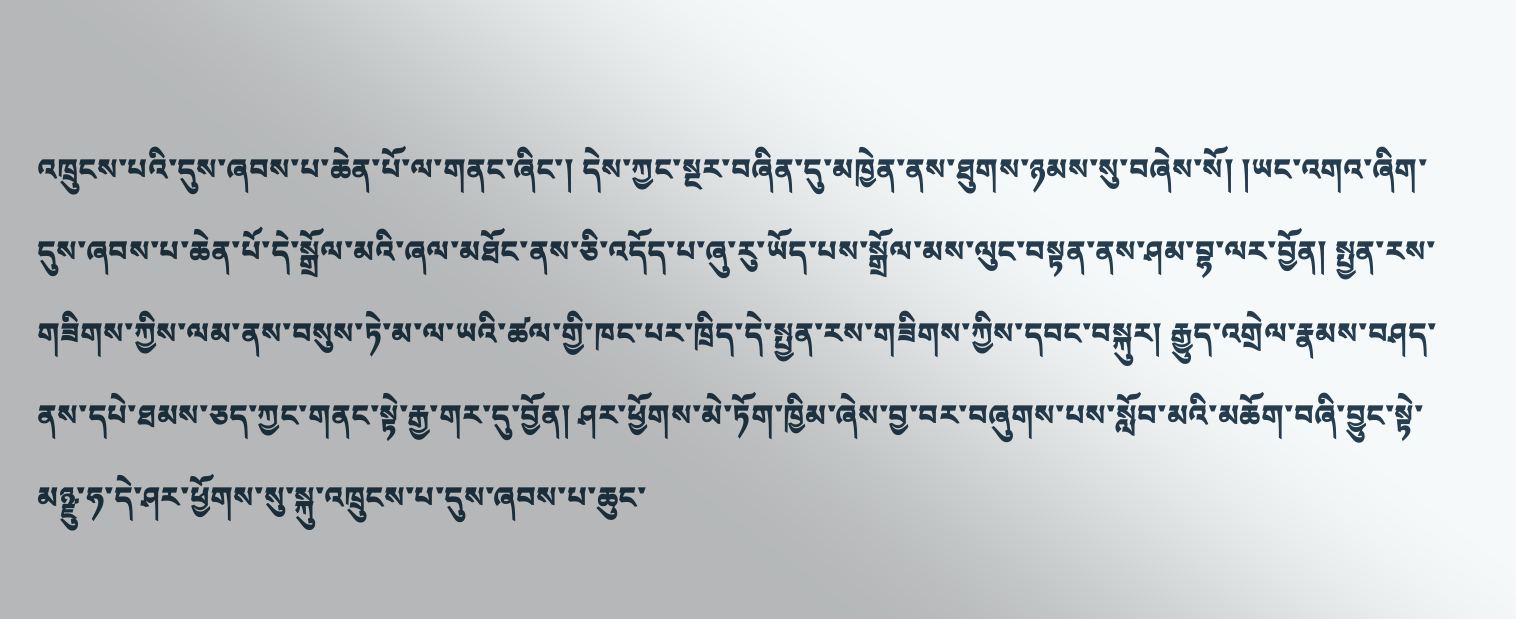འཁྲུངས་པའི་དུས་ཞབས་པ་ཆེན་པོ་ལ་གནང་ཞིང་། དེས་ཀྱང་སྔར་བཞིན་དུ་མཁྱེན་ནས་ཐུགས་ཉམས་སུ་བཞེས་སོ། །ཡང་འགའ་ཞིག་དུས་ཞབས་པ་ཆེན་པོ་དེ་སྒྲོལ་མའི་ཞལ་མཐོང་ནས་ཅི་འདོད་པ་ཞུ་རུ་ཡོད་པས་སྒྲོལ་མས་ལུང་བསྟན་ནས་ཤམ་བྷ་ལར་བྱོན། སྤྱན་རས་གཟིགས་ཀྱིས་ལམ་ནས་བསུས་ཏེ་མ་ལ་ཡའི་ཚལ་གྱི་ཁང་པར་ཁྲིད་དེ་སྤྱན་རས་གཟིགས་ཀྱིས་དབང་བསྐུར། རྒྱུད་འགྲེལ་རྣམས་བཤད་ནས་དཔེ་ཐམས་ཅད་ཀྱང་གནང་སྟེ་རྒྱ་གར་དུ་བྱོན། ཤར་ཕྱོགས་མེ་ཏོག་ཁྱིམ་ཞེས་བྱ་བར་བཞུགས་པས་སློབ་མའི་མཆོག་བཞི་བྱུང་སྟེ་མཉྫུ་ཧ་དེ་ཤར་ཕྱོགས་སུ་སྐུ་འཁྲུངས་པ་དུས་ཞབས་པ་ཆུང་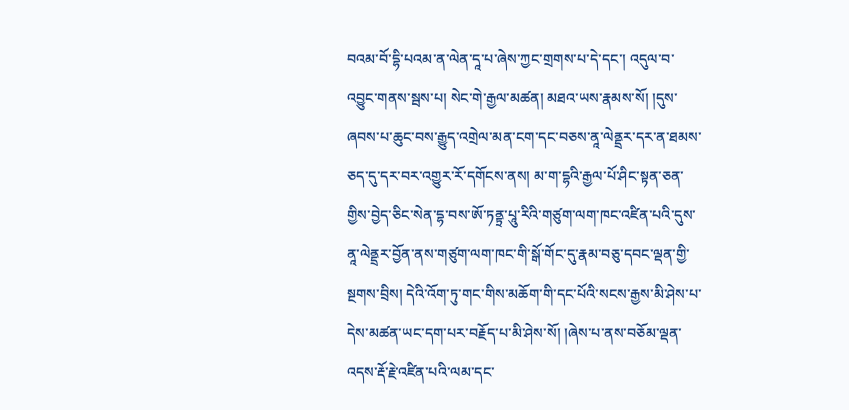བའམ་བོ་དྷི་པའམ་ན་ལེན་དཱ་པ་ཞེས་ཀྱང་གྲགས་པ་དེ་དང་། འདུལ་བ་འབྱུང་གནས་སྦས་པ། སེང་གེ་རྒྱལ་མཚན། མཐའ་ཡས་རྣམས་སོ། །དུས་ཞབས་པ་ཆུང་བས་རྒྱུད་འགྲེལ་མན་ངག་དང་བཅས་ནཱ་ལེནྡྲར་དར་ན་ཐམས་ཅད་དུ་དར་བར་འགྱུར་རོ་དགོངས་ནས། མ་ག་དྷའི་རྒྱལ་པོ་ཤིང་སྟན་ཅན་གྱིས་བྱེད་ཅིང་སེན་དྷ་བས་ཨོ་ཏནྟྲ་པཱུ་རིའི་གཙུག་ལག་ཁང་འཛིན་པའི་དུས་ནཱ་ལེནྡྲར་བྱོན་ནས་གཙུག་ལག་ཁང་གི་སྒོ་གོང་དུ་རྣམ་བཅུ་དབང་ལྡན་གྱི་སྔགས་བྲིས། དེའི་འོག་ཏུ་གང་གིས་མཆོག་གི་དང་པོའི་སངས་རྒྱས་མི་ཤེས་པ་དེས་མཚན་ཡང་དག་པར་བརྗོད་པ་མི་ཤེས་སོ། །ཞེས་པ་ནས་བཅོམ་ལྡན་འདས་རྡོ་རྗེ་འཛིན་པའི་ལམ་དང་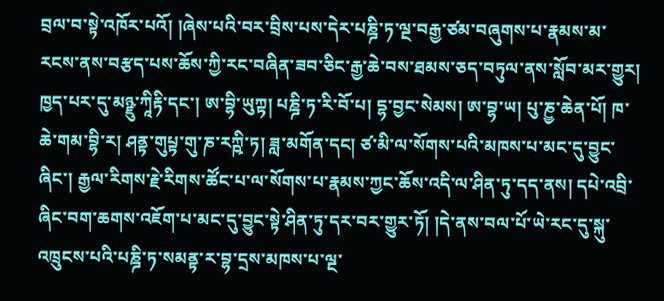བྲལ་བ་སྟེ་འཁོར་པའོ། །ཞེས་པའི་བར་བྲིས་པས་དེར་པཎྜི་ཏ་ལྔ་བརྒྱ་ཙམ་བཞུགས་པ་རྣམས་མ་རངས་ནས་བརྩད་པས་ཆོས་ཀྱི་རང་བཞིན་ཟབ་ཅིང་རྒྱ་ཆེ་བས་ཐམས་ཅད་བཏུལ་ནས་སློབ་མར་གྱུར། ཁྱད་པར་དུ་མཉྫུ་ཀཱིརྟི་དང་། ཨ་བྷི་ཡུཀྟ། པཎྜི་ཏ་རི་བོ་པ། དྷ་བྱང་སེམས། ཨ་བྷ་ཡ། པུ་ཎྱ་ཆེན་པོ། ཁ་ཆེ་གམ་བྷི་ར། ཤནྟ་གུཔྟ་གུ་ཎ་རཀྵི་ཏ། ཟླ་མགོན་དང། ཙ་མི་ལ་སོགས་པའི་མཁས་པ་མང་དུ་བྱུང་ཞིང་། རྒྱལ་རིགས་རྗེ་རིགས་ཚོང་པ་ལ་སོགས་པ་རྣམས་ཀྱང་ཆོས་འདི་ལ་ཤིན་ཏུ་དད་ནས། དཔེ་འབྲི་ཞིང་བག་ཆགས་འཇོག་པ་མང་དུ་བྱུང་སྟེ་ཤིན་ཏུ་དར་བར་གྱུར་ཏོ། །དེ་ནས་བལ་པོ་ཡེ་རང་དུ་སྐུ་འཁྲུངས་པའི་པཎྜི་ཏ་སམནྟ་ར་བྷ་དྲས་མཁས་པ་ལྔ་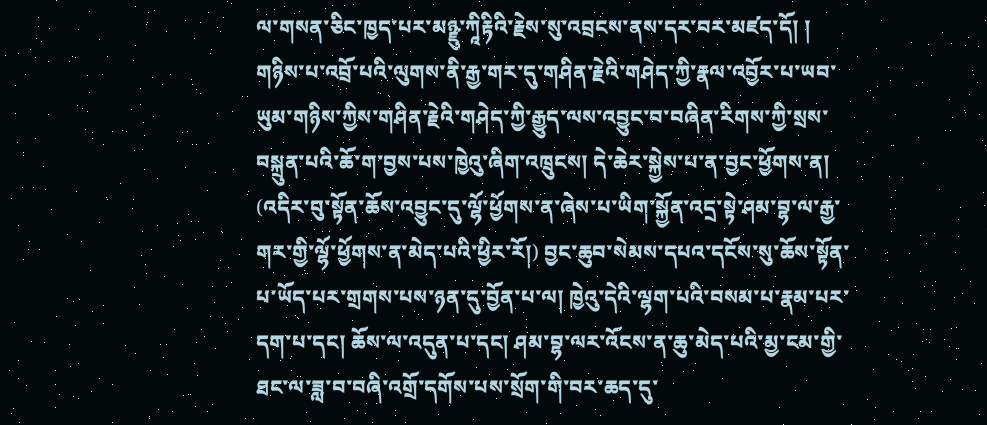ལ་གསན་ཅིང་ཁྱད་པར་མཉྫུ་ཀཱིརྟིའི་རྗེས་སུ་འབྲངས་ནས་དར་བར་མཛད་དོ། །
གཉིས་པ་འབྲོ་པའི་ལུགས་ནི་རྒྱ་གར་དུ་གཤིན་རྗེའི་གཤེད་ཀྱི་རྣལ་འབྱོར་པ་ཡབ་ཡུམ་གཉིས་ཀྱིས་གཤིན་རྗེའི་གཤེད་ཀྱི་རྒྱུད་ལས་འབྱུང་བ་བཞིན་རིགས་ཀྱི་སྲས་བསྐྲུན་པའི་ཆོ་ག་བྱས་པས་ཁྱེའུ་ཞིག་འཁྲུངས། དེ་ཆེར་སྐྱེས་པ་ན་བྱང་ཕྱོགས་ན། (འདིར་བུ་སྟོན་ཆོས་འབྱུང་དུ་ལྷོ་ཕྱོགས་ན་ཞེས་པ་ཡིག་སྐྱོན་འདྲ་སྟེ་ཤམ་བྷ་ལ་རྒྱ་གར་གྱི་ལྷོ་ཕྱོགས་ན་མེད་པའི་ཕྱིར་རོ།) བྱང་ཆུབ་སེམས་དཔའ་དངོས་སུ་ཆོས་སྟོན་པ་ཡོད་པར་གྲགས་པས་ཉན་དུ་བྱོན་པ་ལ། ཁྱེའུ་དེའི་ལྷག་པའི་བསམ་པ་རྣམ་པར་དག་པ་དང། ཆོས་ལ་འདུན་པ་དང། ཤམ་བྷ་ལར་འོངས་ན་ཆུ་མེད་པའི་མྱ་ངམ་གྱི་ཐང་ལ་ཟླ་བ་བཞི་འགྲོ་དགོས་པས་སྲོག་གི་བར་ཆད་དུ་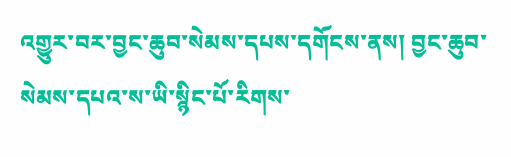འགྱུར་བར་བྱང་ཆུབ་སེམས་དཔས་དགོངས་ནས། བྱང་ཆུབ་སེམས་དཔའ་ས་ཡི་སྙིང་པོ་རིགས་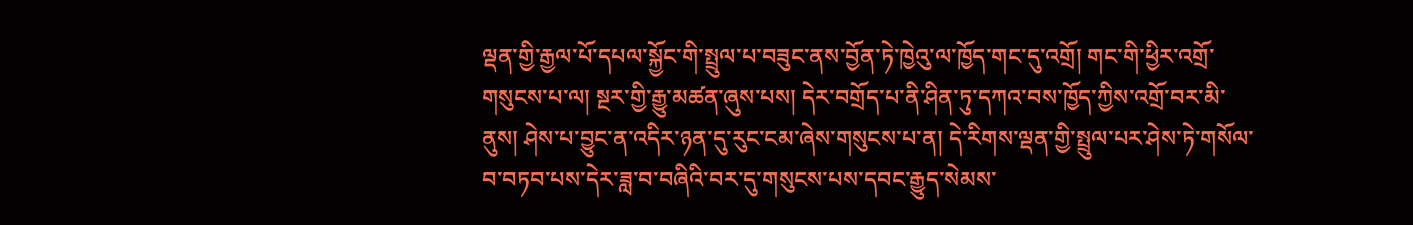ལྡན་གྱི་རྒྱལ་པོ་དཔལ་སྐྱོང་གི་སྤྲུལ་པ་བཟུང་ནས་བྱོན་ཏེ་ཁྱེའུ་ལ་ཁྱོད་གང་དུ་འགྲོ། གང་གི་ཕྱིར་འགྲོ་གསུངས་པ་ལ། སྔར་གྱི་རྒྱུ་མཚན་ཞུས་པས། དེར་བགྲོད་པ་ནི་ཤིན་ཏུ་དཀའ་བས་ཁྱོད་ཀྱིས་འགྲོ་བར་མི་ནུས། ཤེས་པ་བྱུང་ན་འདིར་ཉན་དུ་རུང་ངམ་ཞེས་གསུངས་པ་ན། དེ་རིགས་ལྡན་གྱི་སྤྲུལ་པར་ཤེས་ཏེ་གསོལ་བ་བཏབ་པས་དེར་ཟླ་བ་བཞིའི་བར་དུ་གསུངས་པས་དབང་རྒྱུད་སེམས་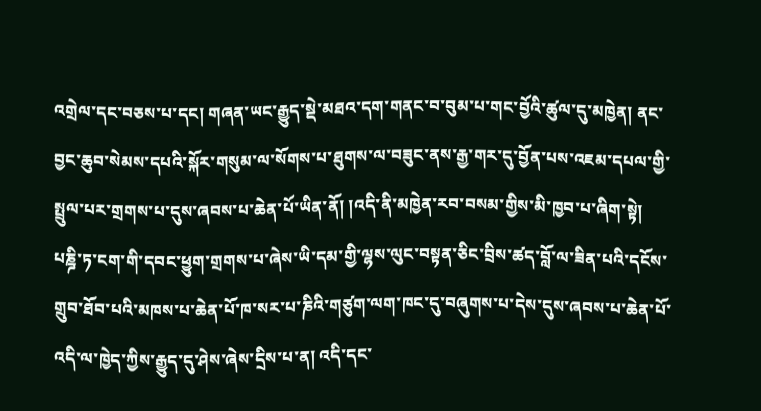འགྲེལ་དང་བཅས་པ་དང། གཞན་ཡང་རྒྱུད་སྡེ་མཐའ་དག་གནང་བ་བུམ་པ་གང་བྱོའི་ཚུལ་དུ་མཁྱེན། ནང་བྱང་ཆུབ་སེམས་དཔའི་སྐོར་གསུམ་ལ་སོགས་པ་ཐུགས་ལ་བཟུང་ནས་རྒྱ་གར་དུ་བྱོན་པས་འཇམ་དཔལ་གྱི་སྤྲུལ་པར་གྲགས་པ་དུས་ཞབས་པ་ཆེན་པོ་ཡིན་ནོ། །འདི་ནི་མཁྱེན་རབ་བསམ་གྱིས་མི་ཁྱབ་པ་ཞིག་སྟེ། པཎྜི་ཏ་ངག་གི་དབང་ཕྱུག་གྲགས་པ་ཞེས་ཡི་དམ་གྱི་ལྷས་ལུང་བསྟན་ཅིང་བྲིས་ཚད་བློ་ལ་ཟིན་པའི་དངོས་གྲུབ་ཐོབ་པའི་མཁས་པ་ཆེན་པོ་ཁ་སར་པ་ཎིའི་གཙུག་ལག་ཁང་དུ་བཞུགས་པ་དེས་དུས་ཞབས་པ་ཆེན་པོ་འདི་ལ་ཁྱེད་ཀྱིས་རྒྱུད་དུ་ཤེས་ཞེས་དྲིས་པ་ན། འདི་དང་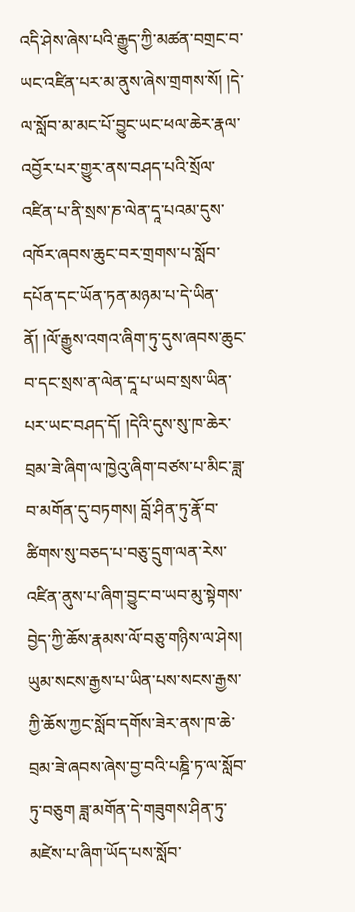འདི་ཤེས་ཞེས་པའི་རྒྱུད་ཀྱི་མཚན་བགྲང་བ་ཡང་འཛིན་པར་མ་ནུས་ཞེས་གྲགས་སོ། །དེ་ལ་སློབ་མ་མང་པོ་བྱུང་ཡང་ཕལ་ཆེར་རྣལ་འབྱོར་པར་གྱུར་ནས་བཤད་པའི་སྲོལ་འཛིན་པ་ནི་སྲས་ཎ་ལེན་དཱ་པའམ་དུས་འཁོར་ཞབས་ཆུང་བར་གྲགས་པ་སློབ་དཔོན་དང་ཡོན་ཏན་མཉམ་པ་དེ་ཡིན་ནོ། །ལོ་རྒྱུས་འགའ་ཞིག་ཏུ་དུས་ཞབས་ཆུང་བ་དང་སྲས་ན་ལེན་དཱ་པ་ཡབ་སྲས་ཡིན་པར་ཡང་བཤད་དོ། །དེའི་དུས་སུ་ཁ་ཆེར་བྲམ་ཟེ་ཞིག་ལ་ཁྱེའུ་ཞིག་བཙས་པ་མིང་ཟླ་བ་མགོན་དུ་བཏགས། བློ་ཤིན་ཏུ་རྣོ་བ་ཚིགས་སུ་བཅད་པ་བཅུ་དྲུག་ལན་རེས་འཛིན་ནུས་པ་ཞིག་བྱུང་བ་ཡབ་མུ་སྟེགས་བྱེད་ཀྱི་ཆོས་རྣམས་ལོ་བཅུ་གཉིས་ལ་ཤེས། ཡུམ་སངས་རྒྱས་པ་ཡིན་པས་སངས་རྒྱས་ཀྱི་ཆོས་ཀྱང་སློབ་དགོས་ཟེར་ནས་ཁ་ཆེ་བྲམ་ཟེ་ཞབས་ཞེས་བྱ་བའི་པཎྜི་ཏ་ལ་སློབ་ཏུ་བཅུག ཟླ་མགོན་དེ་གཟུགས་ཤིན་ཏུ་མཛེས་པ་ཞིག་ཡོད་པས་སློབ་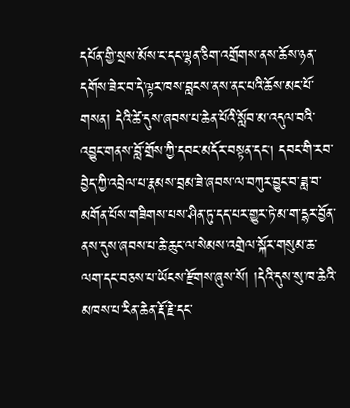དཔོན་གྱི་སྲས་མོས་ང་དང་ལྷན་ཅིག་འགྲོགས་ནས་ཆོས་ཉན་དགོས་ཟེར་བ་དེ་ལྟར་ཁས་བླངས་ནས་ནང་པའི་ཆོས་མང་པོ་གསན། དེའི་ཚེ་དུས་ཞབས་པ་ཆེན་པོའི་སློབ་མ་འདུལ་བའི་འབྱུང་གནས་བློ་གྲོས་ཀྱི་དབང་མདོར་བསྟན་དང། དབང་གི་རབ་བྱེད་ཀྱི་འབྲེལ་པ་རྣམས་བྲམ་ཟེ་ཞབས་ལ་བཀུར་བྱུང་བ་ཟླ་བ་མགོན་པོས་གཟིགས་པས་ཤིན་ཏུ་དད་པར་གྱུར་ཏེ་མ་ག་དྷར་བྱོན་ནས་དུས་ཞབས་པ་ཆེ་ཆུང་ལ་སེམས་འགྲེལ་སྐོར་གསུམ་ཆ་ལག་དང་བཅས་པ་ཡོངས་རྫོགས་ཞུས་སོ། །དེའི་དུས་སུ་ཁ་ཆེའི་མཁས་པ་རིན་ཆེན་རྡོ་རྗེ་དང་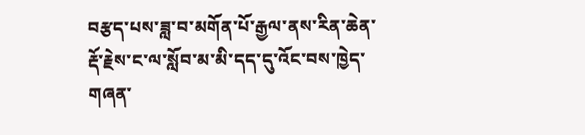བརྩད་པས་ཟླ་བ་མགོན་པོ་རྒྱལ་ནས་རིན་ཆེན་རྡོ་རྗེས་ང་ལ་སློབ་མ་མི་དད་དུ་འོང་བས་ཁྱེད་གཞན་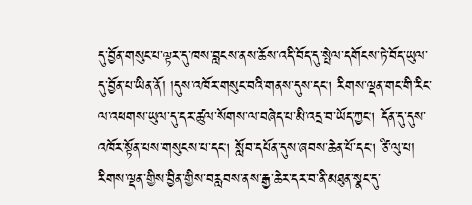དུ་བྱོན་གསུང་པ་ལྟར་དུ་ཁས་བླངས་ནས་ཆོས་འདི་བོད་དུ་སྤེལ་དགོངས་ཏེ་བོད་ཡུལ་དུ་བྱོན་པ་ཡིན་ནོ། །དུས་འཁོར་གསུང་བའི་གནས་དུས་དང། རིགས་ལྡན་གང་གི་རིང་ལ་འཕགས་ཡུལ་དུ་དར་ཚུལ་སོགས་ལ་བཞེད་པ་མི་འདྲ་བ་ཡོད་ཀྱང། དོན་དུ་དུས་འཁོར་སྟོན་པས་གསུངས་པ་དང། སློབ་དཔོན་དུས་ཞབས་ཆེན་པོ་དང། ཙི་ལུ་པ། རིགས་ལྡན་གྱིས་བྱིན་གྱིས་བརླབས་ནས་རྒྱ་ཆེར་དར་བ་ནི་མཐུན་སྣང་དུ་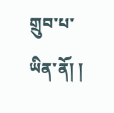གྲུབ་པ་ཡིན་ནོ། །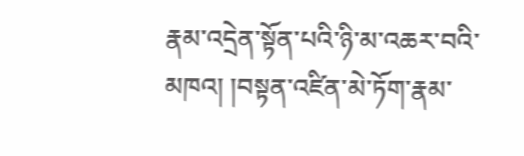རྣམ་འདྲེན་སྟོན་པའི་ཉི་མ་འཆར་བའི་མཁའ། །བསྟན་འཛིན་མེ་ཏོག་རྣམ་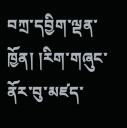བཀྲ་དབྱིག་ལྡན་ཁྱོན། །རིག་གཞུང་ནོར་བུ་མཛད་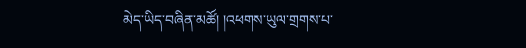མེད་ཡིད་བཞིན་མཚོ། །འཕགས་ཡུལ་གྲགས་པ་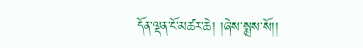དོན་ལྡན་ངོ་མཚར་ཆེ། །ཞེས་སྨྲས་སོ།།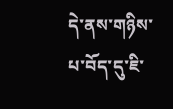དེ་ནས་གཉིས་པ་བོད་དུ་ཇི་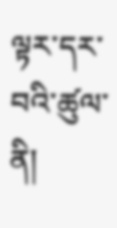ལྟར་དར་བའི་ཚུལ་ནི།